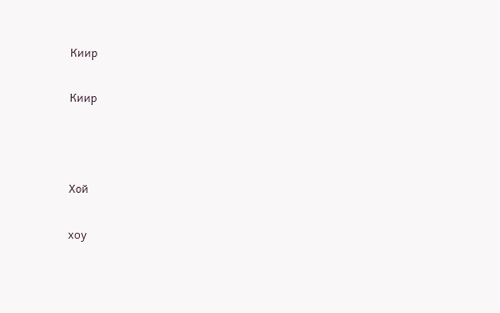Киир

Киир



Хой

xoy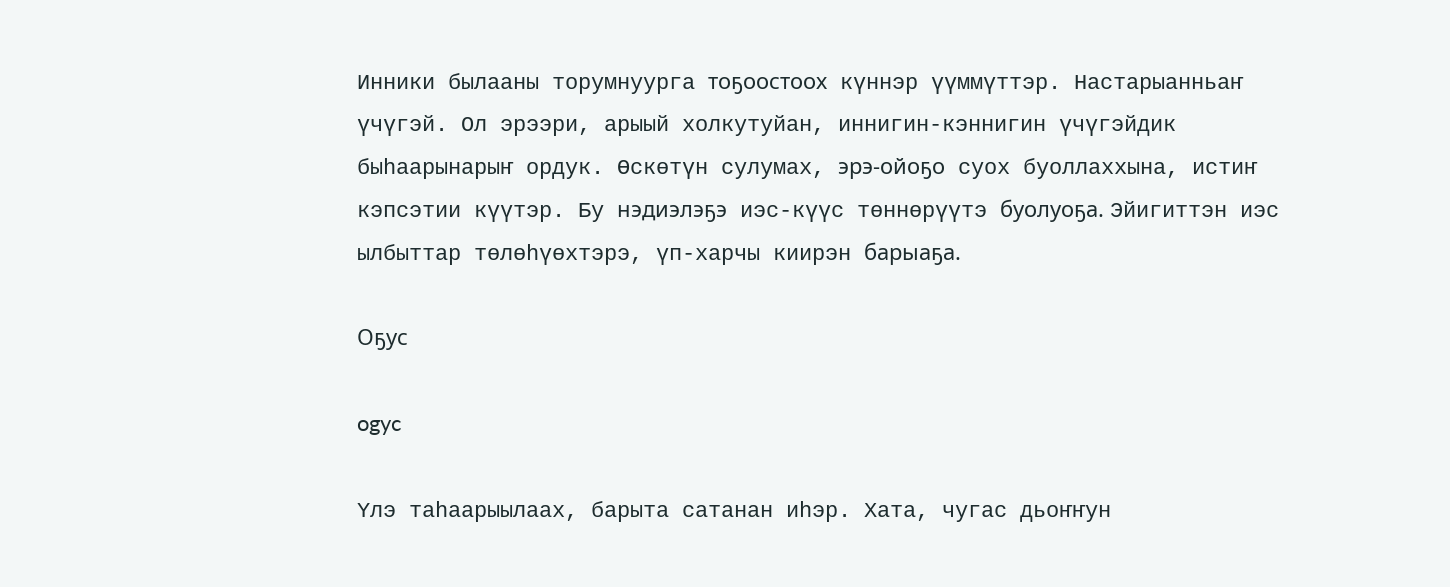Инники былааны торумнуурга тоҕоостоох күннэр үүммүттэр. Настарыанньаҥ үчүгэй. Ол эрээри, арыый холкутуйан, иннигин-кэннигин үчүгэйдик быһаарынарыҥ ордук. Өскөтүн сулумах, эрэ-ойоҕо суох буоллаххына, истиҥ кэпсэтии күүтэр. Бу нэдиэлэҕэ иэс-күүс төннөрүүтэ буолуоҕа. Эйигиттэн иэс ылбыттар төлөһүөхтэрэ, үп-харчы киирэн барыаҕа.

Оҕус

ogyc

Үлэ таһаарыылаах, барыта сатанан иһэр. Хата, чугас дьоҥҥун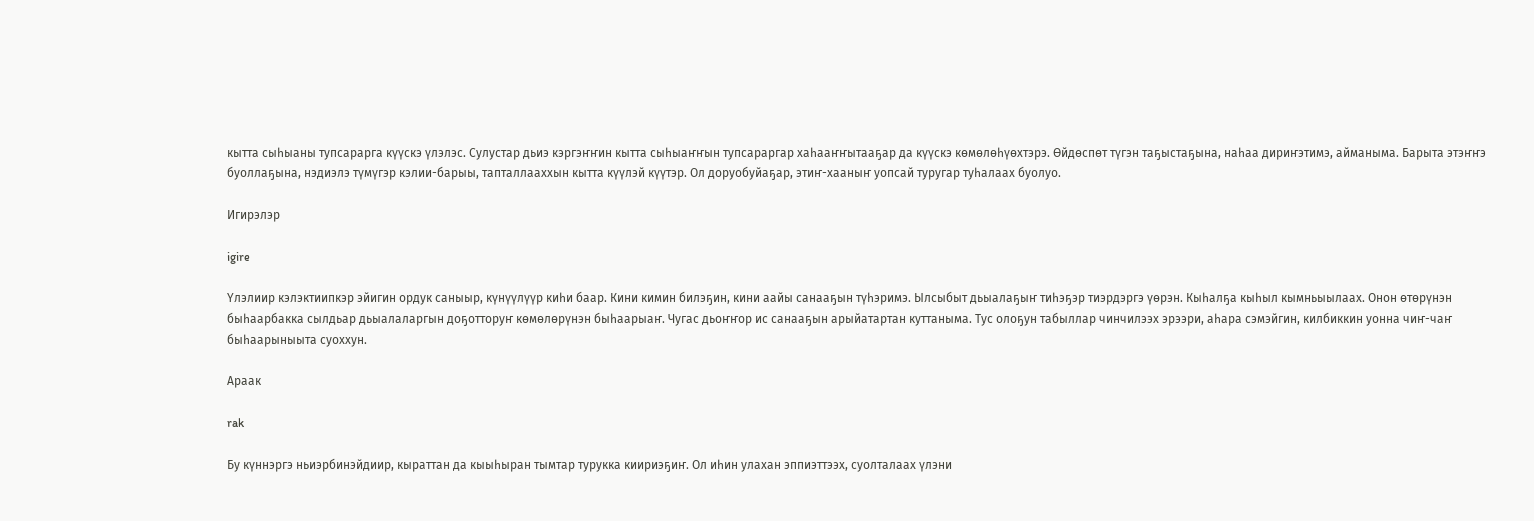кытта сыһыаны тупсарарга күүскэ үлэлэс. Сулустар дьиэ кэргэҥҥин кытта сыһыаҥҥын тупсараргар хаһааҥҥытааҕар да күүскэ көмөлөһүөхтэрэ. Өйдөспөт түгэн таҕыстаҕына, наһаа дириҥэтимэ, айманыма. Барыта этэҥҥэ буоллаҕына, нэдиэлэ түмүгэр кэлии-барыы, тапталлааххын кытта күүлэй күүтэр. Ол доруобуйаҕар, этиҥ-хааныҥ уопсай туругар туһалаах буолуо.

Игирэлэр

igire

Үлэлиир кэлэктиипкэр эйигин ордук саныыр, күнүүлүүр киһи баар. Кини кимин билэҕин, кини аайы санааҕын түһэримэ. Ылсыбыт дьыалаҕыҥ тиһэҕэр тиэрдэргэ үөрэн. Кыһалҕа кыһыл кымньыылаах. Онон өтөрүнэн быһаарбакка сылдьар дьыалаларгын доҕотторуҥ көмөлөрүнэн быһаарыаҥ. Чугас дьоҥҥор ис санааҕын арыйатартан куттаныма. Тус олоҕун табыллар чинчилээх эрээри, аһара сэмэйгин, килбиккин уонна чиҥ-чаҥ быһаарыныыта суоххун.

Араак

rak

Бу күннэргэ ньиэрбинэйдиир, кыраттан да кыыһыран тымтар турукка киириэҕиҥ. Ол иһин улахан эппиэттээх, суолталаах үлэни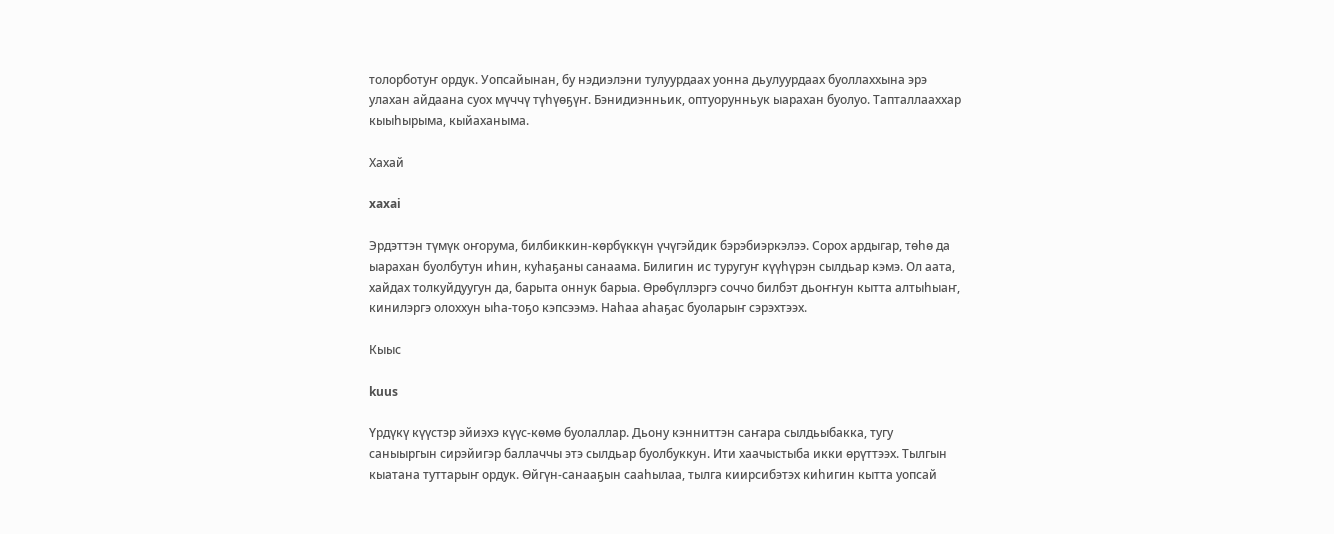толорботуҥ ордук. Уопсайынан, бу нэдиэлэни тулуурдаах уонна дьулуурдаах буоллаххына эрэ улахан айдаана суох мүччү түһүөҕүҥ. Бэнидиэнньик, оптуорунньук ыарахан буолуо. Тапталлааххар кыыһырыма, кыйаханыма.

Хахай

xaxai

Эрдэттэн түмүк оҥорума, билбиккин-көрбүккүн үчүгэйдик бэрэбиэркэлээ. Сорох ардыгар, төһө да ыарахан буолбутун иһин, куһаҕаны санаама. Билигин ис туругуҥ күүһүрэн сылдьар кэмэ. Ол аата, хайдах толкуйдуугун да, барыта оннук барыа. Өрөбүллэргэ соччо билбэт дьоҥҥун кытта алтыһыаҥ, кинилэргэ олоххун ыһа-тоҕо кэпсээмэ. Наһаа аһаҕас буоларыҥ сэрэхтээх.

Кыыс

kuus

Үрдүкү күүстэр эйиэхэ күүс-көмө буолаллар. Дьону кэнниттэн саҥара сылдьыбакка, тугу саныыргын сирэйигэр баллаччы этэ сылдьар буолбуккун. Ити хаачыстыба икки өрүттээх. Тылгын кыатана туттарыҥ ордук. Өйгүн-санааҕын сааһылаа, тылга киирсибэтэх киһигин кытта уопсай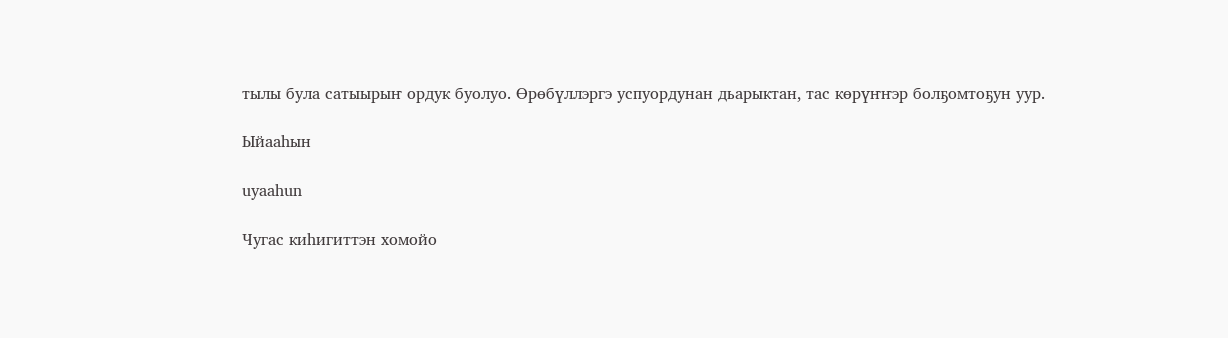тылы була сатыырыҥ ордук буолуо. Өрөбүллэргэ успуордунан дьарыктан, тас көрүҥҥэр болҕомтоҕун уур.

Ыйааһын

uyaahun

Чугас киһигиттэн хомойо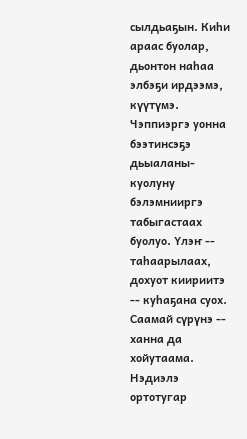сылдьаҕын. Киһи араас буолар, дьонтон наһаа элбэҕи ирдээмэ, күүтүмэ. Чэппиэргэ уонна бээтинсэҕэ дьыаланы-куолуну бэлэмнииргэ табыгастаах буолуо. Үлэҥ -- таһаарылаах, дохуот киириитэ -- куһаҕана суох. Саамай сүрүнэ -- ханна да хойутаама. Нэдиэлэ ортотугар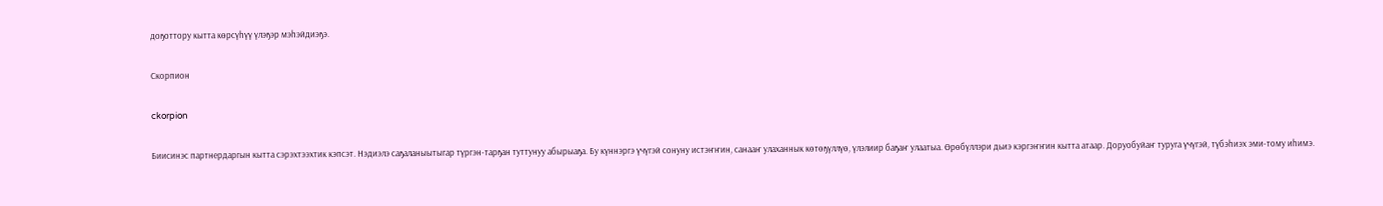доҕоттору кытта көрсүһүү үлэҕэр мэһэйдиэҕэ.

Скорпион

ckorpion

Биисинэс партнердаргын кытта сэрэхтээхтик кэпсэт. Нэдиэлэ саҕаланыытыгар түргэн-тарҕан туттунуу абырыаҕа. Бу күннэргэ үчүгэй сонуну истэҥҥин, санааҥ улаханнык көтөҕүллүө, үлэлиир баҕаҥ улаатыа. Өрөбүллэри дьиэ кэргэҥҥин кытта атаар. Доруобуйаҥ туруга үчүгэй, түбэһиэх эми-тому иһимэ.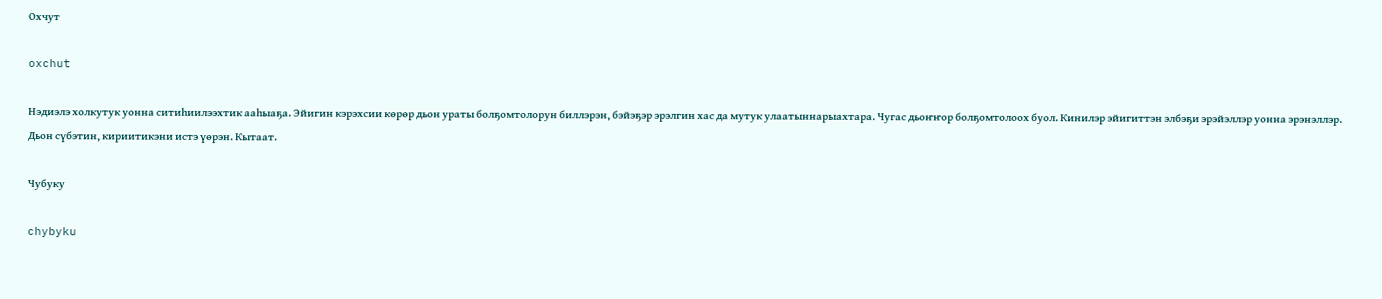Охчут

oxchut

Нэдиэлэ холкутук уонна ситиһиилээхтик ааһыаҕа. Эйигин кэрэхсии көрөр дьон ураты болҕомтолорун биллэрэн, бэйэҕэр эрэлгин хас да мутук улаатыннарыахтара. Чугас дьоҥҥор болҕомтолоох буол. Кинилэр эйигиттэн элбэҕи эрэйэллэр уонна эрэнэллэр. Дьон сүбэтин, кириитикэни истэ үөрэн. Кытаат.

Чубуку

chybyku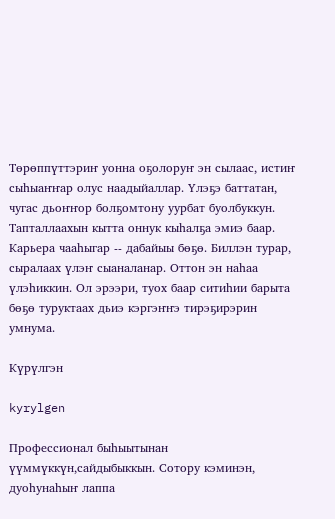Төрөппүттэриҥ уонна оҕолоруҥ эн сылаас, истиҥ сыһыаҥҥар олус наадыйаллар. Үлэҕэ баттатан, чугас дьоҥҥор болҕомтону уурбат буолбуккун. Тапталлаахын кытта оннук кыһалҕа эмиэ баар. Карьера чааһыгар -- дабайыы бөҕө. Биллэн турар, сыралаах үлэҥ сыаналанар. Оттон эн наһаа үлэһиккин. Ол эрээри, туох баар ситиһии барыта бөҕө туруктаах дьиэ кэргэҥҥэ тирэҕирэрин умнума.

Күрүлгэн

kyrylgen

Профессионал быһыытынан үүммүккүн,сайдыбыккын. Сотору кэминэн, дуоһунаһыҥ лаппа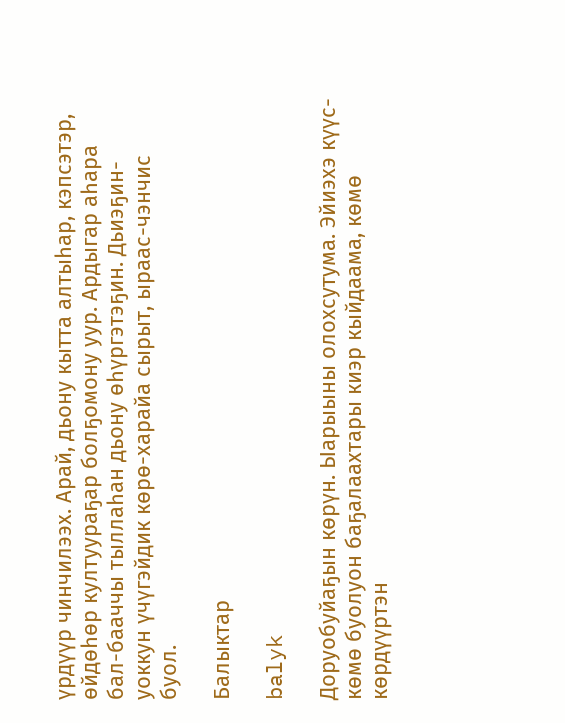үрдүүр чинчилээх. Арай, дьону кытта алтыһар, кэпсэтэр, өйдөһөр култуураҕар болҕомону уур. Ардыгар аһара бал-бааччы тыллаһан дьону өһүргэтэҕин. Дьиэҕин-уоккун үчүгэйдик көрө-харайа сырыт, ыраас-чэнчис буол.

Балыктар

balyk

Доруобуйаҕын көрүн. Ыарыыны олохсутума. Эйиэхэ күүс-көмө буолуон баҕалаахтары киэр кыйдаама, көмө көрдүүртэн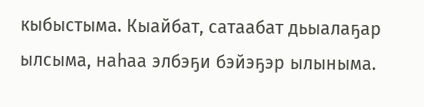кыбыстыма. Кыайбат, сатаабат дьыалаҕар ылсыма, наһаа элбэҕи бэйэҕэр ылыныма.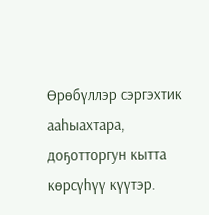Өрөбүллэр сэргэхтик ааһыахтара, доҕотторгун кытта көрсүһүү күүтэр.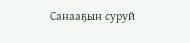Санааҕын суруй